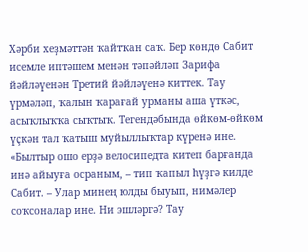Хәрби хеҙмәттән ҡайтҡан саҡ. Бер көндө Сабит исемле иптәшем менән тәпәйләп Зарифа йәйләүенән Третий йәйләүенә киттек. Тау үрмәләп, ҡалын ҡарағай урманы аша үткәс, асыҡлыҡҡа сыҡтыҡ. Тегендәбында өйкөм-өйкөм үҫкән тал ҡатыш муйыллыҡтар күренә ине. «Былтыр ошо ерҙә велосипедта китеп барғанда инә айыуға осраным, – тип ҡапыл һүҙгә килде Сабит. – Улар минең юлды быуып, нимәлер соҡсоналар ине. Ни эшләргә? Тау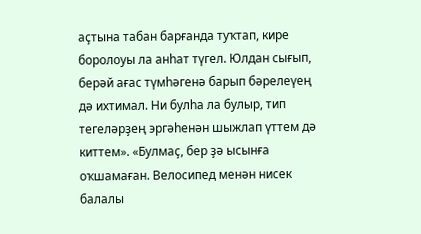аҫтына табан барғанда туҡтап, кире боролоуы ла анһат түгел. Юлдан сығып, берәй ағас түмһәгенә барып бәрелеүең дә ихтимал. Ни булһа ла булыр, тип тегеләрҙең эргәһенән шыжлап үттем дә киттем». «Булмаҫ, бер ҙә ысынға оҡшамаған. Велосипед менән нисек балалы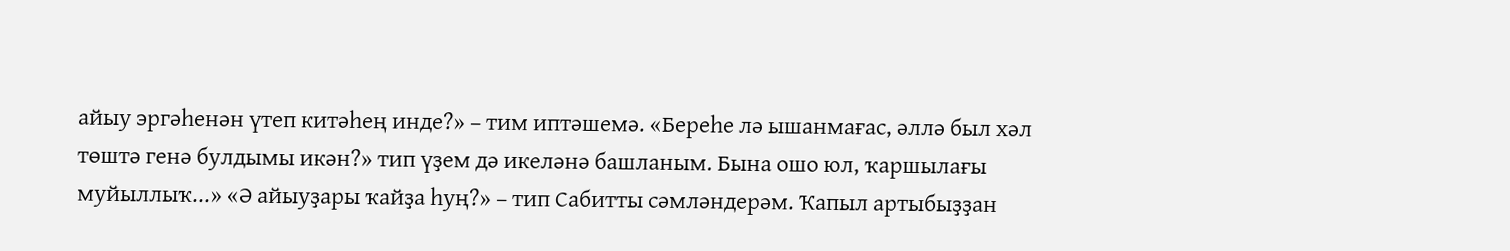айыу эргәһенән үтеп китәһең инде?» – тим иптәшемә. «Береһе лә ышанмағас, әллә был хәл төштә генә булдымы икән?» тип үҙем дә икеләнә башланым. Бына ошо юл, ҡаршылағы муйыллыҡ...» «Ә айыуҙары ҡайҙа һуң?» – тип Сабитты сәмләндерәм. Ҡапыл артыбыҙҙан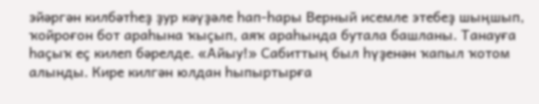эйәргән килбәтһеҙ ҙур кәүҙәле һап-һары Верный исемле этебеҙ шыңшып, ҡойроғон бот араһына ҡыҫып, аяҡ араһында бутала башланы. Танауға һаҫыҡ еҫ килеп бәрелде. «Айыу!» Сабиттың был һүҙенән ҡапыл ҡотом алынды. Кире килгән юлдан һыпыртырға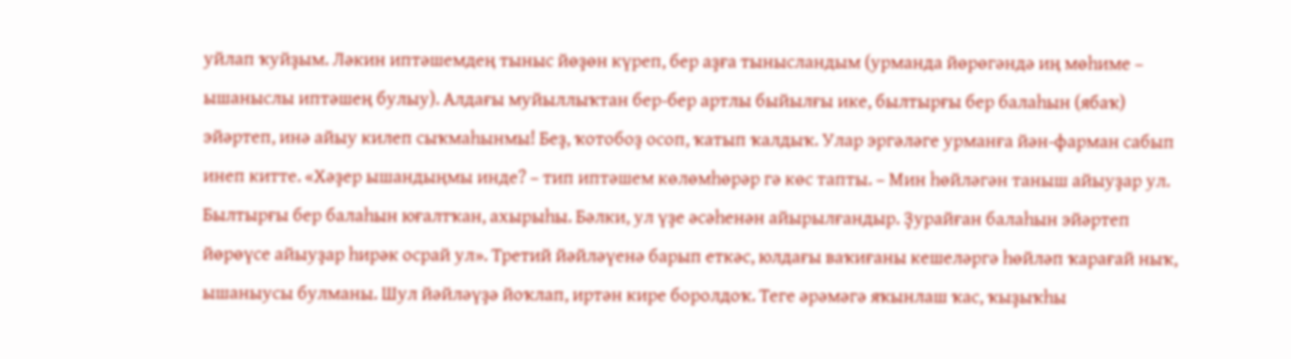уйлап ҡуйҙым. Ләкин иптәшемдең тыныс йөҙөн күреп, бер аҙға тынысландым (урманда йөрөгәндә иң мөһиме – ышаныслы иптәшең булыу). Алдағы муйыллыҡтан бер-бер артлы быйылғы ике, былтырғы бер балаһын (ябаҡ) эйәртеп, инә айыу килеп сыҡмаһынмы! Беҙ, ҡотобоҙ осоп, ҡатып ҡалдыҡ. Улар эргәләге урманға йән-фарман сабып инеп китте. «Хәҙер ышандыңмы инде? – тип иптәшем көлөмһөрәр гә көс тапты. – Мин һөйләгән таныш айыуҙар ул. Былтырғы бер балаһын юғалтҡан, ахырыһы. Бәлки, ул үҙе әсәһенән айырылғандыр. Ҙурайған балаһын эйәртеп йөрөүсе айыуҙар һирәк осрай ул». Третий йәйләүенә барып еткәс, юлдағы ваҡиғаны кешеләргә һөйләп ҡарағай ныҡ, ышаныусы булманы. Шул йәйләүҙә йоҡлап, иртән кире боролдоҡ. Теге әрәмәгә яҡынлаш ҡас, ҡыҙыҡһы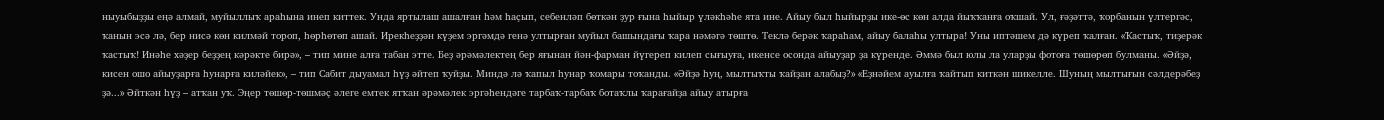ныуыбыҙҙы еңә алмай, муйыллыҡ араһына инеп киттек. Унда яртылаш ашалған һәм һаҫып, себенләп бөткән ҙур ғына һыйыр үләкһәһе ята ине. Айыу был һыйырҙы ике-өс көн алда йыҡҡанға оҡшай. Ул, ғәҙәттә, ҡорбанын үлтергәс, ҡанын эсә лә, бер нисә көн килмәй тороп, һөрһөтөп ашай. Ирекһеҙҙән күҙем эргәмдә генә ултырған муйыл башындағы ҡара нәмәгә төштө. Теклә берәк ҡараһам, айыу балаһы ултыра! Уны иптәшем дә күреп ҡалған. «Ҡастыҡ, тиҙерәк ҡастыҡ! Инәһе хәҙер беҙҙең кәрәкте бирә», – тип мине алға табан этте. Беҙ әрәмәлектең бер яғынан йән-фарман йүгереп килеп сығыуға, икенсе осонда айыуҙар ҙа күренде. Әммә был юлы ла уларҙы фотоға төшөрөп булманы. «Әйҙә, кисен ошо айыуҙарға һунарға киләйек», – тип Сабит дыуамал һүҙ әйтеп ҡуйҙы. Миндә лә ҡапыл һунар ҡомары тоҡанды. «Әйҙә һуң, мылтыҡты ҡайҙан алабыҙ?» «Еҙнәйем ауылға ҡайтып киткән шикелле. Шуның мылтығын сәлдерәбеҙ ҙә...» Әйткән һүҙ – атҡан уҡ. Эңер төшөр-төшмәҫ әлеге емтек ятҡан әрәмәлек эргәһендәге тарбаҡ-тарбаҡ ботаҡлы ҡарағайҙа айыу атырға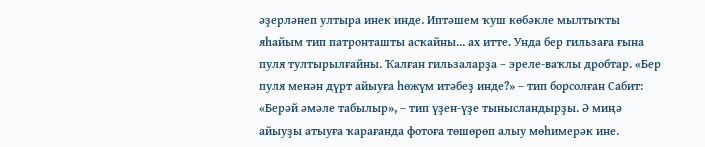әҙерләнеп ултыра инек инде. Иптәшем ҡуш көбәкле мылтыҡты яһайым тип патронташты асҡайны... ах итте. Унда бер гильзаға ғына пуля тултырылғайны. Ҡалған гильзаларҙа – эреле-ваҡлы дробтар. «Бер пуля менән дүрт айыуға һөжүм итәбеҙ инде?» – тип борсолған Сабит: «Берәй әмәле табылыр», – тип үҙен-үҙе тынысландырҙы. Ә миңә айыуҙы атыуға ҡарағанда фотоға төшөрөп алыу мөһимерәк ине.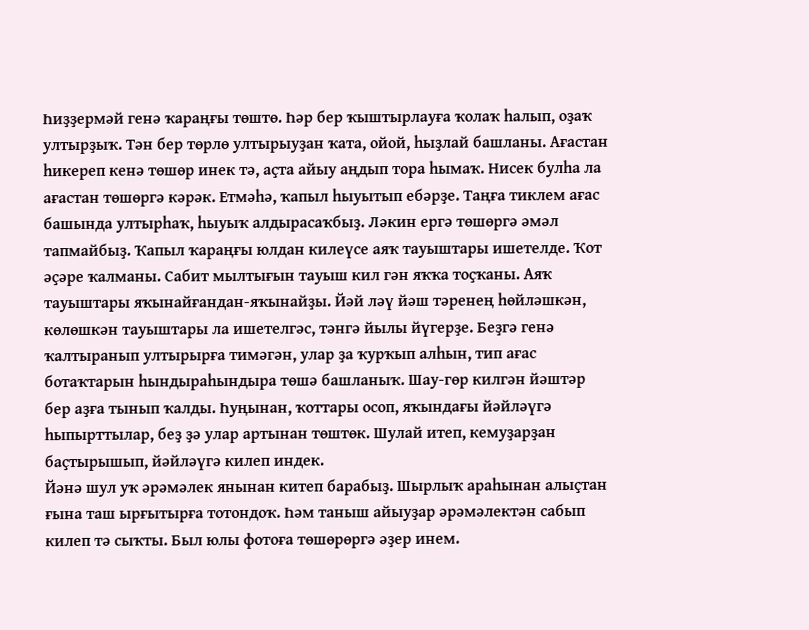Һиҙҙермәй генә ҡараңғы төштө. Һәр бер ҡыштырлауға ҡолаҡ һалып, оҙаҡ ултырҙыҡ. Тән бер төрлө ултырыуҙан ҡата, ойой, һыҙлай башланы. Ағастан һикереп кенә төшөр инек тә, аҫта айыу аңдып тора һымаҡ. Нисек булһа ла ағастан төшөргә кәрәк. Етмәһә, ҡапыл һыуытып ебәрҙе. Таңға тиклем ағас башында ултырһаҡ, һыуыҡ алдырасаҡбыҙ. Ләкин ергә төшөргә әмәл тапмайбыҙ. Ҡапыл ҡараңғы юлдан килеүсе аяҡ тауыштары ишетелде. Ҡот әҫәре ҡалманы. Сабит мылтығын тауыш кил гән яҡҡа тоҫҡаны. Аяҡ тауыштары яҡынайғандан-яҡынайҙы. Йәй ләү йәш тәренең һөйләшкән, көлөшкән тауыштары ла ишетелгәс, тәнгә йылы йүгерҙе. Беҙгә генә ҡалтыранып ултырырға тимәгән, улар ҙа ҡурҡып алһын, тип ағас ботаҡтарын һындыраһындыра төшә башланыҡ. Шау-гөр килгән йәштәр бер аҙға тынып ҡалды. Һуңынан, ҡоттары осоп, яҡындағы йәйләүгә һыпырттылар, беҙ ҙә улар артынан төштөк. Шулай итеп, кемуҙарҙан баҫтырышып, йәйләүгә килеп индек.
Йәнә шул уҡ әрәмәлек янынан китеп барабыҙ. Шырлыҡ араһынан алыҫтан ғына таш ырғытырға тотондоҡ. Һәм таныш айыуҙар әрәмәлектән сабып килеп тә сыҡты. Был юлы фотоға төшөрөргә әҙер инем.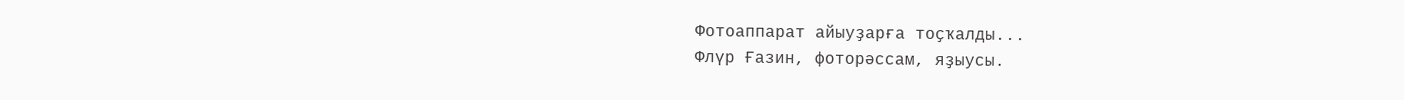Фотоаппарат айыуҙарға тоҫҡалды...
Флүр Ғазин, фоторәссам, яҙыусы.